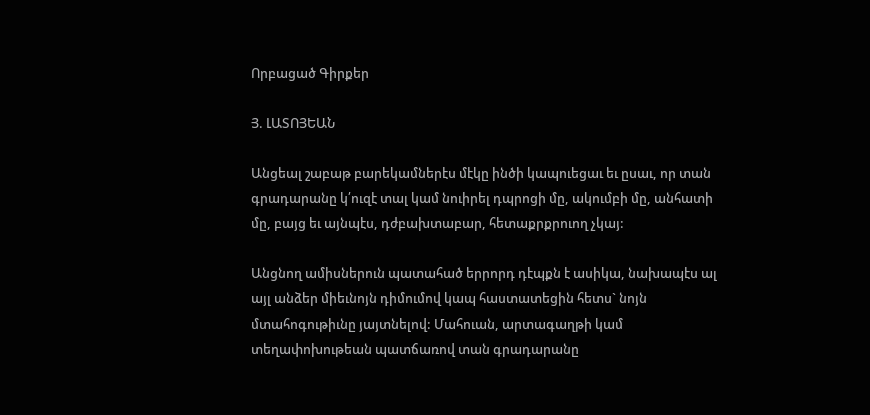Որբացած Գիրքեր

Յ. ԼԱՏՈՅԵԱՆ

Անցեալ շաբաթ բարեկամներէս մէկը ինծի կապուեցաւ եւ ըսաւ, որ տան գրադարանը կ՛ուզէ տալ կամ նուիրել դպրոցի մը, ակումբի մը, անհատի մը, բայց եւ այնպէս, դժբախտաբար, հետաքրքրուող չկայ:

Անցնող ամիսներուն պատահած երրորդ դէպքն է ասիկա, նախապէս ալ այլ անձեր միեւնոյն դիմումով կապ հաստատեցին հետս` նոյն մտահոգութիւնը յայտնելով: Մահուան, արտագաղթի կամ տեղափոխութեան պատճառով տան գրադարանը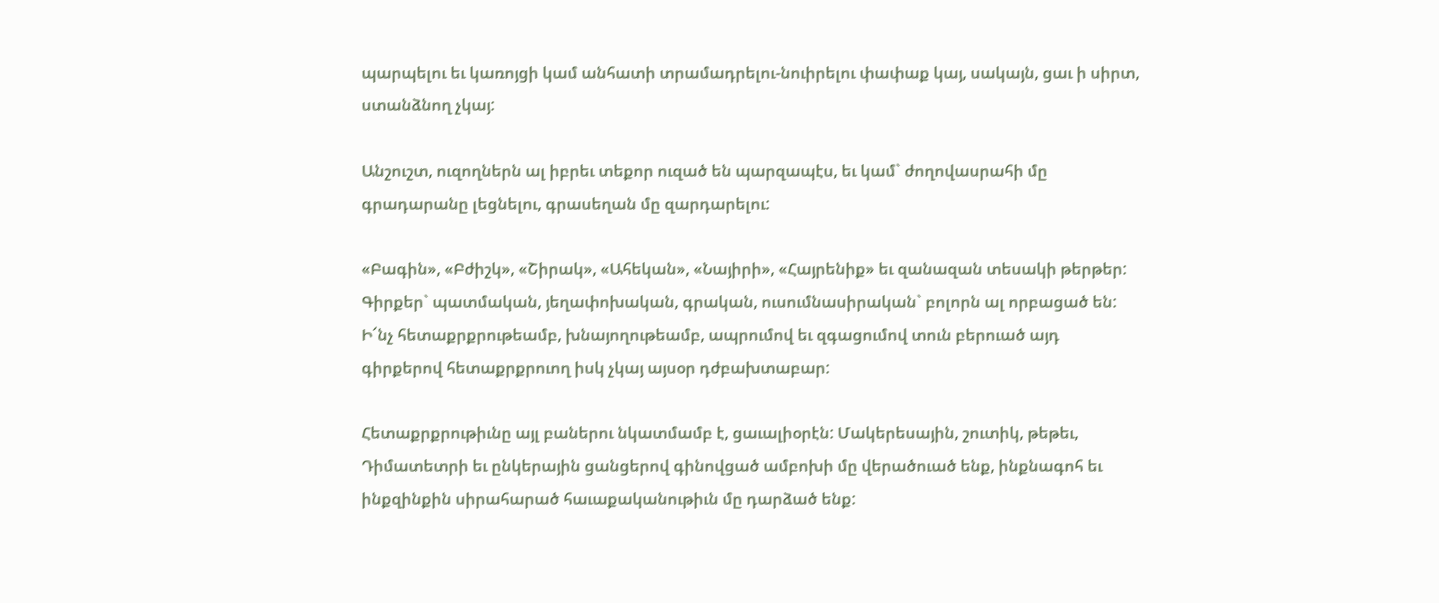պարպելու եւ կառոյցի կամ անհատի տրամադրելու-նուիրելու փափաք կայ, սակայն, ցաւ ի սիրտ, ստանձնող չկայ:

Անշուշտ, ուզողներն ալ իբրեւ տեքոր ուզած են պարզապէս, եւ կամ` ժողովասրահի մը գրադարանը լեցնելու, գրասեղան մը զարդարելու:

«Բագին», «Բժիշկ», «Շիրակ», «Ահեկան», «Նայիրի», «Հայրենիք» եւ զանազան տեսակի թերթեր: Գիրքեր` պատմական, յեղափոխական, գրական, ուսումնասիրական` բոլորն ալ որբացած են: Ի՜նչ հետաքրքրութեամբ, խնայողութեամբ, ապրումով եւ զգացումով տուն բերուած այդ գիրքերով հետաքրքրուող իսկ չկայ այսօր դժբախտաբար:

Հետաքրքրութիւնը այլ բաներու նկատմամբ է, ցաւալիօրէն: Մակերեսային, շուտիկ, թեթեւ, Դիմատետրի եւ ընկերային ցանցերով գինովցած ամբոխի մը վերածուած ենք, ինքնագոհ եւ ինքզինքին սիրահարած հաւաքականութիւն մը դարձած ենք: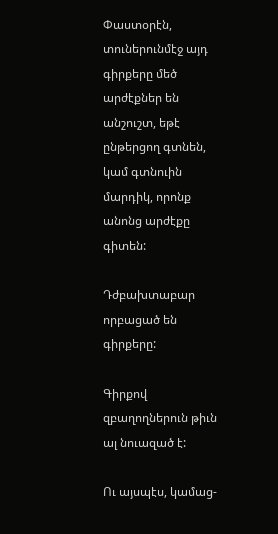Փաստօրէն, տուներունմէջ այդ գիրքերը մեծ արժէքներ են անշուշտ, եթէ ընթերցող գտնեն, կամ գտնուին մարդիկ, որոնք անոնց արժէքը գիտեն:

Դժբախտաբար որբացած են գիրքերը:

Գիրքով զբաղողներուն թիւն ալ նուազած է:

Ու այսպէս, կամաց-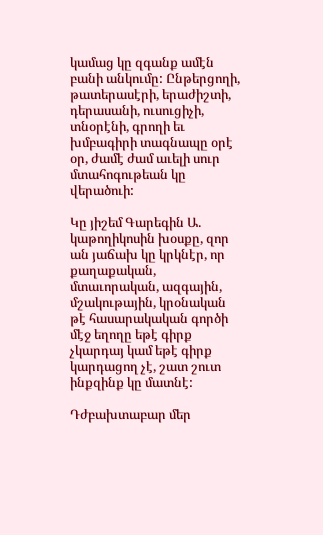կամաց կը զգանք ամէն բանի անկումը: Ընթերցողի, թատերասէրի, երաժիշտի, դերասանի, ուսուցիչի, տնօրէնի, գրողի եւ խմբագիրի տագնապը օրէ օր, ժամէ ժամ աւելի սուր մտահոգութեան կը վերածուի:

Կը յիշեմ Գարեգին Ա. կաթողիկոսին խօսքը, զոր ան յաճախ կը կրկնէր, որ քաղաքական, մտաւորական, ազգային, մշակութային, կրօնական թէ հասարակական գործի մէջ եղողը եթէ գիրք չկարդայ կամ եթէ գիրք կարդացող չէ, շատ շուտ ինքզինք կը մատնէ:

Դժբախտաբար մեր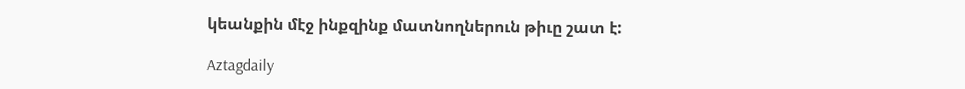կեանքին մէջ ինքզինք մատնողներուն թիւը շատ է:

Aztagdaily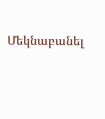Մեկնաբանել